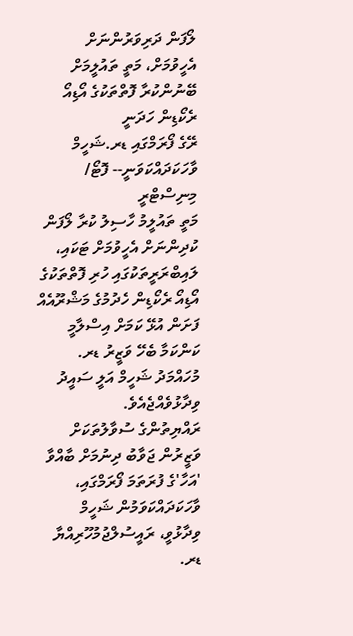ލޯފަން ދަރިވަރުންނަށް އެހީވުމަށް، މަތީ ތައުލީމަށް ބޭނުންކުރާ ފޮތްތަކުގެ އޯޑިއޯ ރެކޯޑިން ހަދަނީ
ރޭގެ ފޯރަމްގައި ޑރ.ޝަހީމް ވާހަކަދައްކަވަނީ-- ފޮޓޯ/ މިނިސްޓްރީ
މަތީ ތައުލީމު ހާސިލު ކުރާ ލޯފަން ކުދިންނަށް އެހީވުމަށް ޓަކައި، ލައިބްރަރީތަކުގައި ހުރި ފޮތްތަކުގެ އޯޑިއޯ ރެކޯޑިން ހެދުމުގެ މަޝްރޫއެއް ފަށަން އުޅޭ ކަމަށް އިސްލާމީ ކަންކަމާ ބެހޭ ވަޒީރު ޑރ. މުހައްމަދު ޝަހީމް އަލީ ސައީދު ވިދާޅުވެއްޖެއެވެ.
ރައްޔިތުންގެ ސުވާލުތަކަށް ވަޒީރުން ޖަވާބު ދިނުމަށް ބާއްވާ 'އަހާ'ގެ ފުރަތަމަ ފޯރަމްގައި، ވާހަކަދައްކަވަމުން ޝަހީމް ވިދާޅުވީ، ރައީސުލްޖުމުހޫރިއްޔާ ޑރ.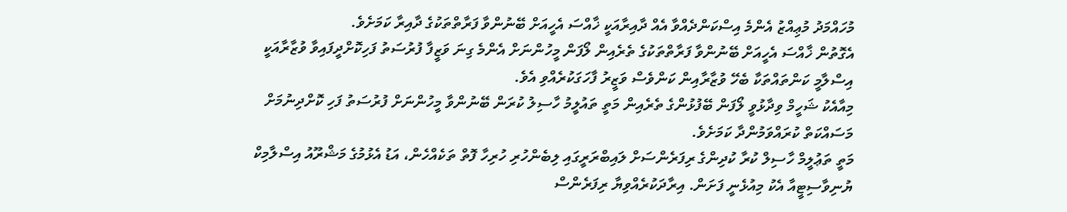މުހައްމަދު މުޢިއްޒު އެންމެ އިސްކަންދެއްވާ އެއް ދާއިރާއަކީ ޚާއްސަ އެހީއަށް ބޭނުންވާ ފަރާތްތަކުގެ ދާއިރާ ކަމަށެވެ.
އެގޮތުން ޚާއްސަ އެހީއަށް ބޭނުންވާ ފަރާތްތަކުގެ ތެރެއިން ލޯފަން މީހުންނަށް އެންމެ ގިނަ ވަޒީފާ ފުރުސަތު ފަހިކޮށްދީފައިވާ ވުޒާރާއަކީ އިސްލާމީ ކަންތައްތަކާ ބެހޭ ވުޒާރާއިން ކަންވެސް ވަޒީރު ފާހަގަކުރެއްވި އެވެ.
މިއާއެކު ޝަހީމް ވިދާޅުވީ ލޯފަން ބޭފުޅުންގެ ތެރެއިން މަތީ ތައުލީމު ހާސިލު ކުރަން ބޭނުންވާ މީހުންނަށް ފުރުސަތު ފަހި ކޮށްދިނުމަށް މަސައްކަތް ކުރައްވަމުންދާ ކަމަށެވެ.
މަތީ ތަޢުލީމް ހާސިލް ކުރާ ކުދިންގެ ރިފަރެންސަށް ލައިބްރަރީގައި ލިބެންހުރި ހުރިހާ ފޮތް ތަކެއްހެން، އަޑު އެޅުމުގެ މަޝްރޫއު އިސްލާމިކް ޔުނިވާސިޓީއާ އެކު މިއުޅެނީ ފަށަން. އިރާދަކުރެއްވިޔާ ރިފަރެންސް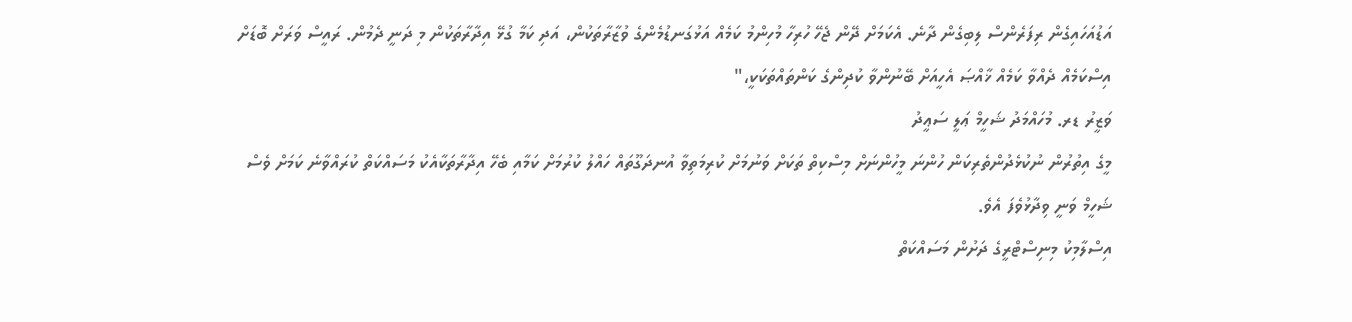އަޑުއަހައިގެން ރިފަރެންސް ލިބިގެން ދާނެ. އެކަމަށް ދޭން ޖެހޭ ހުރިހާ މުހިންމު ކަމެއް އަޅުގަނޑުމެންގެ ވުޒާރާތަކުން، އަދި ކަމާ ގުޅޭ އިދާރާތަކުން މި ދަނީ ދެމުން. ރައީސް ވަރަށް ބޮޑަށް އިސްކަމެއް ދެއްވާ ކަމެއް ޚާއްޞަ އެހީއަށް ބޭނުންވާ ކުދިންގެ ކަންތައްތަކަކީ،"
ވަޒީރު ޑރ. މުހައްމަދު ޝަހީމް ޢަލީ ސަޢީދު
މީގެ އިތުރުން ނުކުޅެދުންތެރިކަން ހުންނަ މީހުންނަށް މިސްކިތް ތަކަށް ވަނުމަށް ކުރިމަތިވާ އުނދަގޫތައް ހައްލު ކުރުމަށް ކަމާއި ބެހޭ އިދާރާތަކާއެކު މަސައްކަތް ކުރައްވާނެ ކަމަށް ވެސް ޝަހީމް ވަނީ ވިދާޅުވެފަ އެވެ.
އިސްލާމިކު މިނިސްޓްރީގެ ދަށުން މަސައްކަތް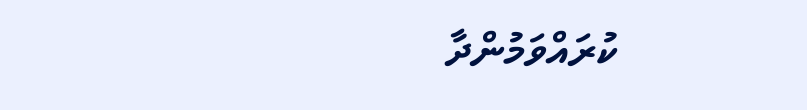ކުރައްވަމުންދާ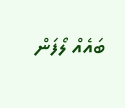ބައެއް ލޯފަން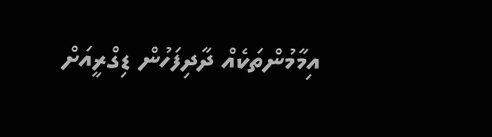އިމާމުންތަކެއް ދާދިފަހުން ޑިގްރީއަށް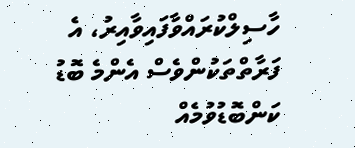ހާސިލްކުރައްވާފައިވާއިރު، އެ ފަރާތްތަކުންވެސް އެންމެ ބޮޑު ކަންބޮޑުވުމެއް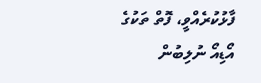ފާޅުކުރެއްވީ، ފޮތް ތަކުގެ އޯޑިއޯ ނުލިބުން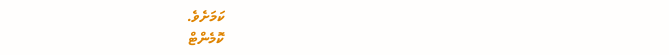ކަމަށެވެ.
ކޮމެންޓް